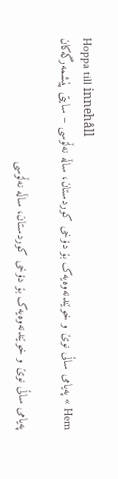Hoppa till innehåll
Hem » پەیامی ساڵی نوێ و خوێندنەوەیەک بۆ دۆخی کوردستان، ساڵە نەڵۆسی – سایتی پێشمەرگەکان

پەیامی ساڵی نوێ و خوێندنەوەیەک بۆ دۆخی کوردستان، ساڵە نەڵۆسی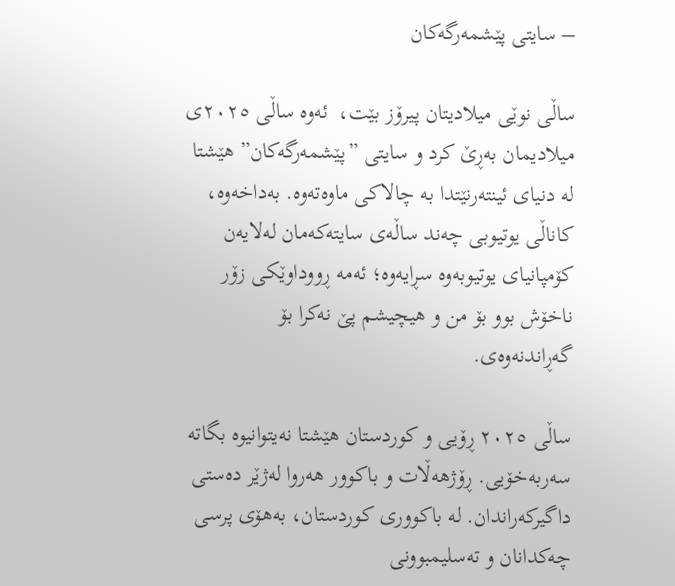– سایتی پێشمەرگەکان

ساڵی نوێی میلادیتان پیرۆز بێت،  ئەوە ساڵی ٢٠٢٥ی میلادیمان بەڕێ کرد و سایتی ”پێشمەرگەکان” هێشتا لە دنیای ئینتەرنێتدا بە چالاکی ماوەتەوە. بەداخەوە، کاناڵی یوتیوبی چەند ساڵەی سایتەکەمان لەلایەن کۆمپانیای یوتیوبەوە سڕایەوە؛ ئەمە ڕووداوێکی زۆر ناخۆش بوو بۆ من و هیچیشم پێ نەکرا بۆ گەڕاندنەوەی.

ساڵی ٢٠٢٥ ڕۆیی و کوردستان هێشتا نەیتوانیوە بگاتە سەربەخۆیی. ڕۆژهەڵات و باکوور هەروا لەژێر دەستی داگیرکەراندان. لە باکووری کوردستان، بەهۆی پرسی چەکدانان و تەسلیمبوونی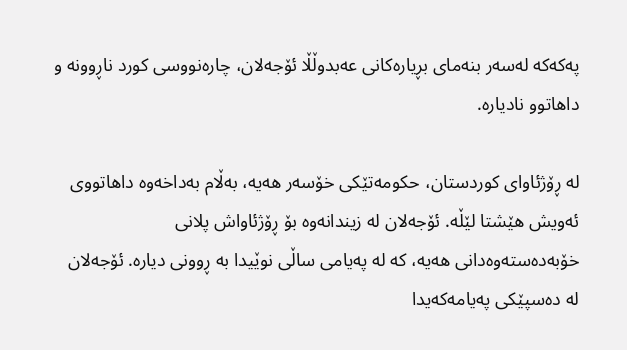پەکەکە لەسەر بنەمای بڕیارەکانی عەبدوڵڵا ئۆجەلان، چارەنووسی کورد ناڕوونە و داهاتوو نادیارە.

لە ڕۆژئاوای کوردستان، حکومەتێکی خۆسەر هەیە، بەڵام بەداخەوە داهاتووی ئەویش هێشتا لێڵە. ئۆجەلان لە زیندانەوە بۆ ڕۆژئاواش پلانی خۆبەدەستەوەدانی هەیە، کە لە پەیامی ساڵی نوێیدا بە ڕوونی دیارە. ئۆجەلان لە دەسپێکی پەیامەکەیدا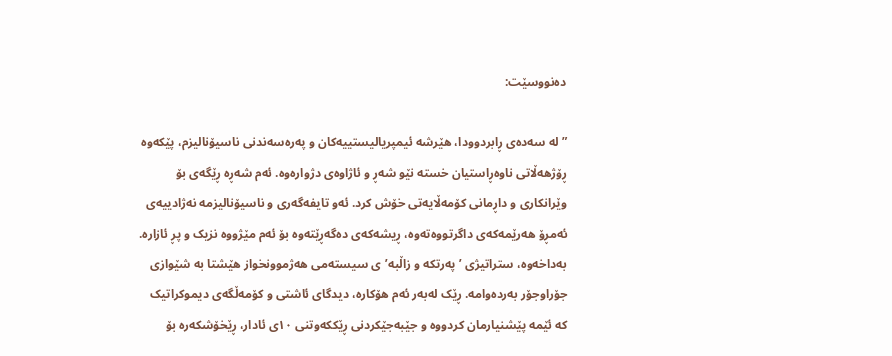دەنووسێت:

”لە سەدەی ڕابردوودا، هێرشە ئیمپریالیستییەکان و پەرەسەندنی ناسیۆنالیزم، پێکەوە ڕۆژهەڵاتی ناوەڕاستیان خستە نێو شەڕ و ئاژاوەی دژوارەوە. ئەم شەڕە ڕێگەی بۆ وێرانکاری و داڕمانی کۆمەڵایەتی خۆش کرد. ئەو تایفەگەری و ناسیۆنالیزمە نەژادییەی ئەمڕۆ هەرێمەکەی داگرتووەتەوە، ڕیشەکەی دەگەڕێتەوە بۆ ئەم مێژووە نزیک و پڕ ئازارە. بەداخەوە، ستراتیژی ’پەرتکە و زاڵبە’ی سیستەمی هەژموونخواز هێشتا بە شێوازی جۆراوجۆر بەردەوامە. ڕێک لەبەر ئەم هۆکارە، دیدگای ئاشتی و کۆمەڵگەی دیموکراتیک کە ئێمە پێشنیارمان کردووە و جێبەجێکردنی ڕێککەوتنی ١٠ی ئادار، ڕێخۆشکەرە بۆ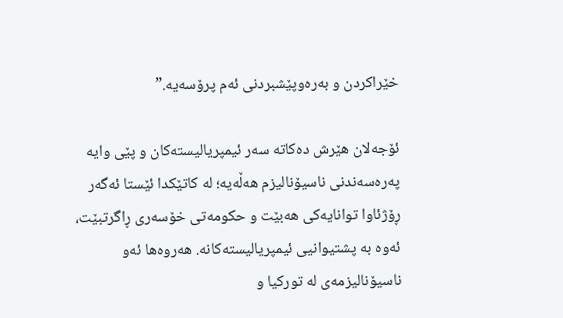خێراکردن و بەرەوپێشبردنی ئەم پرۆسەیە.”

ئۆجەلان هێرش دەکاتە سەر ئیمپریالیستەکان و پێی وایە پەرەسەندنی ناسیۆنالیزم هەڵەیە؛ لە کاتێکدا ئێستا ئەگەر ڕۆژئاوا توانایەکی هەبێت و حکومەتی خۆسەری ڕاگرتبێت، ئەوە بە پشتیوانیی ئیمپریالیستەکانە. هەروەها ئەو ناسیۆنالیزمەی لە تورکیا و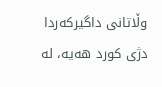وڵاتانی داگیرکەردا دژی کورد هەیە، لە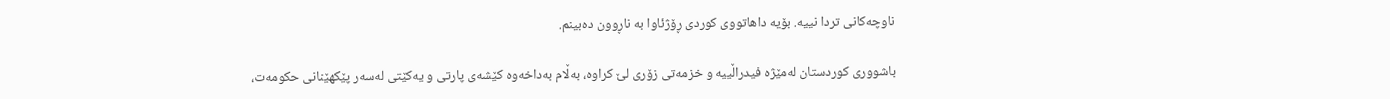ناوچەکانی تردا نییە. بۆیە داهاتووی کوردی ڕۆژئاوا بە ناڕوون دەبینم.

باشووری کوردستان لەمێژە فیدراڵییە و خزمەتی زۆری لێ کراوە، بەڵام بەداخەوە کێشەی پارتی و یەکێتی لەسەر پێکهێنانی حکومەت،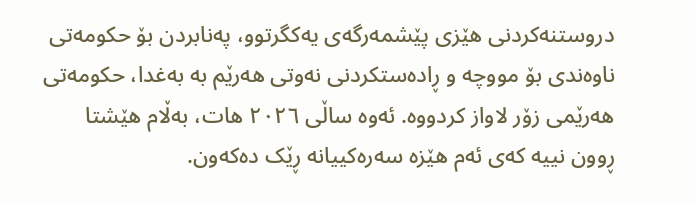دروستنەکردنی هێزی پێشمەرگەی یەکگرتوو، پەنابردن بۆ حکومەتی ناوەندی بۆ مووچە و ڕادەستکردنی نەوتی هەرێم بە بەغدا، حکومەتی هەرێمی زۆر لاواز کردووە. ئەوە ساڵی ٢٠٢٦ هات، بەڵام هێشتا ڕوون نییە کەی ئەم هێزە سەرەکییانە ڕێک دەکەون.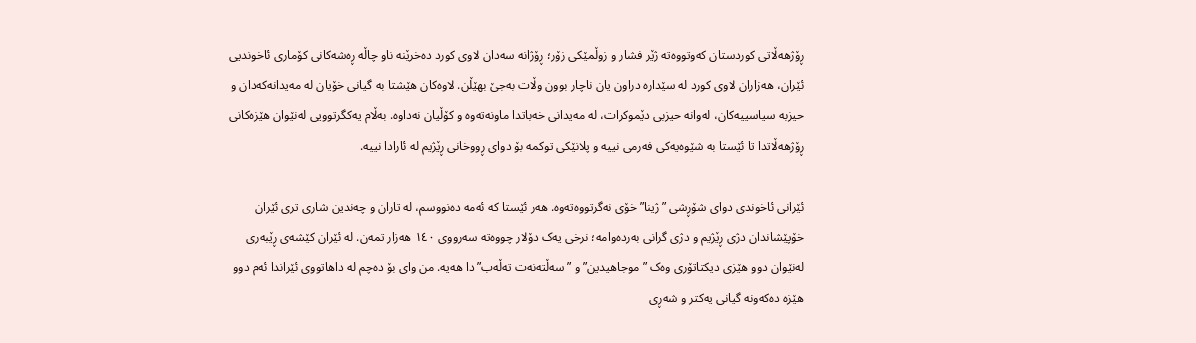ڕۆژهەڵاتی کوردستان کەوتووەتە ژێر فشار و زوڵمێکی زۆر؛ ڕۆژانە سەدان لاوی کورد دەخرێنە ناو چاڵە ڕەشەکانی کۆماری ئاخوندیی ئێران، هەزاران لاوی کورد لە سێدارە دراون یان ناچار بوون وڵات بەجێ بهێڵن. لاوەکان هێشتا بە گیانی خۆیان لە مەیدانەکەدان و حیزبە سیاسییەکان، لەوانە حیزبی دێموکرات، لە مەیدانی خەباتدا ماونەتەوە و کۆڵیان نەداوە. بەڵام یەکگرتوویی لەنێوان هێزەکانی ڕۆژهەڵاتدا تا ئێستا بە شێوەیەکی فەرمی نییە و پلانێکی توکمە بۆ دوای ڕووخانی ڕێژیم لە ئارادا نییە.

ئێرانی ئاخوندی دوای شۆڕشی ”ژینا” خۆی نەگرتووەتەوە. هەر ئێستا کە ئەمە دەنووسم، لە تاران و چەندین شاری تری ئێران خۆپێشاندان دژی ڕێژیم و دژی گرانی بەردەوامە؛ نرخی یەک دۆلار چووەتە سەرووی ١٤٠ هەزار تمەن. لە ئێران کێشەی ڕێبەری لەنێوان دوو هێزی دیکتاتۆری وەک ”موجاهیدین” و ”سەڵتەنەت تەڵەب”دا هەیە. من وای بۆ دەچم لە داهاتووی ئێراندا ئەم دوو هێزە دەکەونە گیانی یەکتر و شەڕی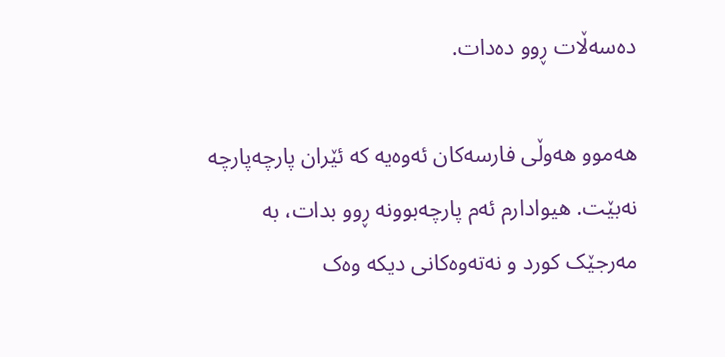دەسەڵات ڕوو دەدات.

هەموو هەوڵی فارسەکان ئەوەیە کە ئێران پارچەپارچە نەبێت. هیوادارم ئەم پارچەبوونە ڕوو بدات، بە مەرجێک کورد و نەتەوەکانی دیکە وەک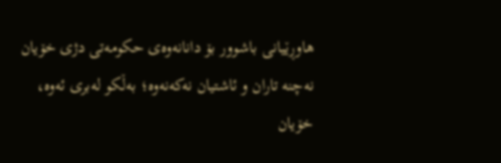هاوڕێیانی باشوور بۆ دانانەوەی حکومەتی دژی خۆیان نەچنە تاران و ئاشتیان نەکەنەوە؛ بەڵکو لەبری ئەوە، خۆیان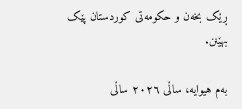ڕێک بخەن و حکومەتی کوردستان پێک بهێنن.

بەم هیوایە، ساڵی ٢٠٢٦ ساڵی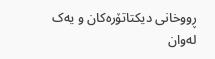ڕووخانی دیکتاتۆرەکان و یەک لەوان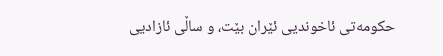حکومەتی ئاخوندیی ئێران بێت، و ساڵی ئازادیی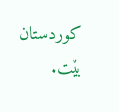کوردستان بێت.